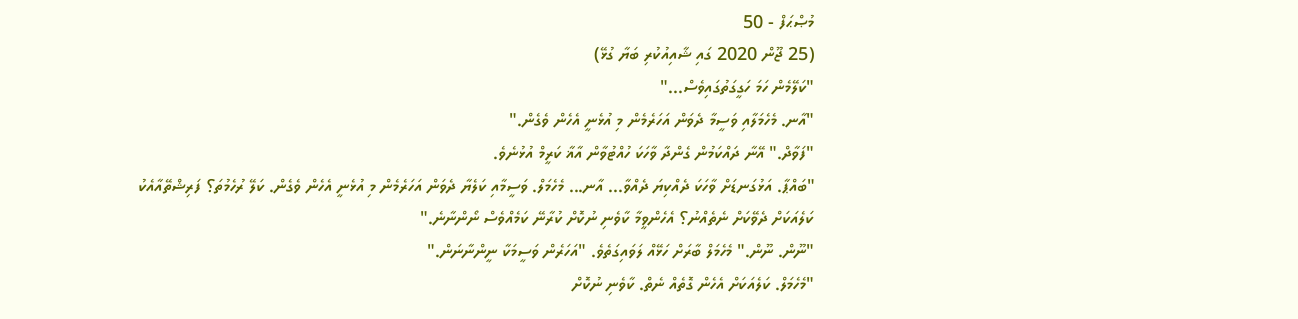މުޞްޙަފް - 50
(25 ޖޫން 2020 ގައި ޝާއިއުކުރި ބަޔާ ގުޅޭ)
"ކަލޭމެން ހަމަ ހަގީގަތުގައިވެސް..."
"އާނ. މެހެމަލާއި ވަސީމާ ދެވަން އަހަރެމެން މި އުޅެނީ އެހެން ވެގެން."
"ފަވާދް." އޭނާ ދައްކަމުން ގެންދާ ވާހަކަ ހުއްޓުވާން އާޣާ ކަރީމް އުޅުނެވެ.
"ބައްޕާ. އަޅުގަނޑަށް ވާހަކަ ދެއްކިޔަ ދެއްވާ... އާނ... މެހެމަލް. ވަސީމާއި ކަލެޔާ ދެވަން އަހަރެމެން މި އުޅެނީ އެހެން ވެގެން. ކަލޭ ރުހެމުތަ؟ ފަރިޝްތޭއާއެކު ކަލެއަކަށް ދެވޭކަށް ނެތެއްނު؟ އެހެންވީމާ ކާވެނި ނުކޮށް ކުރާނޭ ކަމެއްވެސް ނޯންނާނެ."
"ނޫން. ނޫން." މެހެމަލް ބާރަށް ހަޅޭއް ލަވައިގަތެވެ. "އަހަރެން ވަސީމަކާ ނީންނާނަން."
"މެހެމަލް. ކަލެއަކަށް އެހެން ގޮތެއް ނެތް. ކާވެނި ނުކޮށް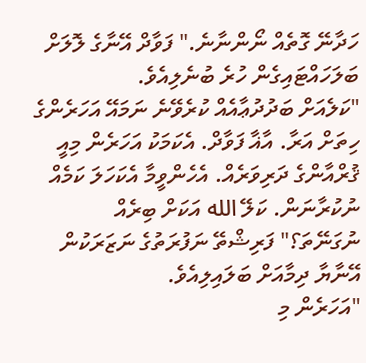ހަދާނޭ ގޮތެއް ނޯންނާނެ." ފަވާދް އޭނާގެ ލޮލަށް ބަލަހައްޓައިގެން ހުރެ ބުނެލިއެވެ.
"ކަލެއަށް ބަދުދުޢާއެއް ކުރެވޭނެ ނަމައޭ އަހަރެންގެ ހިތަށް އަރާ. އާޣާ ފަވާދް. އެކަމަކު އަހަރެން މިއީ ޤުރްއާންގެ ދަރިވަރެއް. އެހެންވީމާ އެކަހަލަ ކަމެއް ނުކުރާނަން. ކަލޭ الله އަކަށް ބިރެއް ނުގަނޭތަ؟" ފަރިޝްތޭ ނަފުރަތުގެ ނަޒަރަކުން އޭނާޔާ ދިމާއަށް ބަލައިލިއެވެ.
"އަހަރެން މި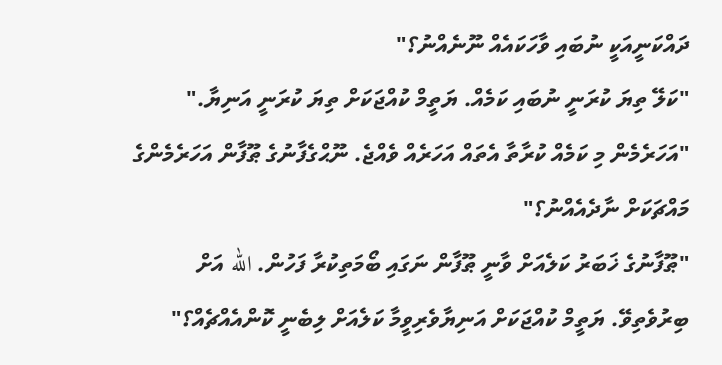ދައްކަނީއަކީ ނުބައި ވާހަކައެއް ނޫނެއްނު؟"
"ކަލޭ ތިޔަ ކުރަނީ ނުބައި ކަމެއް. ޔަތީމް ކުއްޖަކަށް ތިޔަ ކުރަނީ އަނިޔާ."
"އަހަރެމެން މި ކަމެއް ކުރާތާ އެތައް އަހަރެއް ވެއްޖެ. ނޫޙްގެފާނުގެ ޠޫފާން އަހަރެމެންގެ މައްޗަކަށް ނާދެއެއްނު؟"
"ޠޫފާނުގެ ޚަބަރު ކަލެއަށް ވާނީ ޠޫފާން ނަގައި ބޯމަތިކުރާ ފަހުން. الله އަށް ބިރުވެތިވޭ. ޔަތީމް ކުއްޖަކަށް އަނިޔާވެރިވީމާ ކަލެއަށް ލިބެނީ ކޮންއެއްޗެއް؟"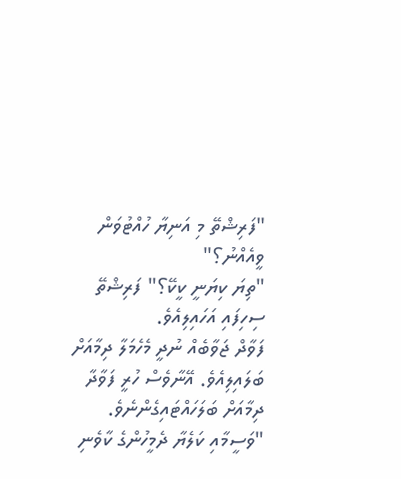"ފަރިޝްތޭ މި އަނިޔާ ހުއްޓުވަން ވީއެއްނު؟"
"ތިޔަ ކިޔަނީ ކީކޭ؟" ފަރިޝްތޭ ސިހިފައި އަހައިލިއެވެ.
ފަވާދް ޖަވާބެއް ނުދީ މެހެމަލާ ދިމާއަށް ބަލައިލިއެވެ. އޭނާވެސް ހުރީ ފަވާދާ ދިމާއަށް ބަލަހައްޓައިގެންނެވެ.
"ވަސީމާއި ކަލެޔާ ދެމީހުންގެ ކާވެނި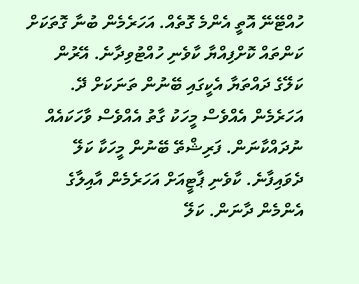ހުއްޓޭނޭ އޮތީ އެންމެ ގޮތެއް. އަހަރެމެން ބުނާ ގޮތަކަށް ކަންތައް ކޮށްފިއްޔާ ކާވެނި ހުއްޓުވިދާނެ. އޭރުން ކަލޭގެ ދައްތަޔާ އެކީގައި ބޭނުން ތަނަކަށް ދޭ. އަހަރެމެން އެއްވެސް މީހަކު ގާތު އެއްވެސް ވާހަކައެއް ނުދައްކާނަން. ފަރިޝްތޭ ބޭނުން މީހަކާ ކަލޭ ދެވައިފާނެ. ކާވެނި ޕާޓީއަށް އަހަރެމެން އާއިލާގެ އެންމެން ދާނަން. ކަލޭ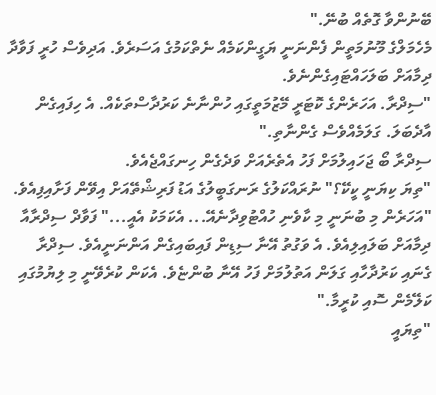ބޭނުންވާ ގޮތެއް ބުނޭ."
މެހެމަލްގެ މޫނުމަތީން ފެންނަނީ ޔަގީންކަމެއް ނެތްކަމުގެ އަސަރެވެ. އަދިވެސް ހުރީ ފަވާދާ ދިމާއަށް ބަލަހައްޓައިގެންނެވެ.
"ސިދްރާ. އަހަރެންގެ ކޮޓަރީ މޭޒުމަތީގައި ހުންނާނެ ކަރުދާސްތަކެއް. އެ ހިފައިގެން އާދެބަލަ. ގަލަމެއްވެސް ގެންނާތި."
ސިދްރާ ބޯ ޖަހައިލުމަށް ފަހު އެތެރެއަށް ވަދެގެން ހިނގައްޖެއެވެ.
"ތިޔަ ކިޔަނީ ކީކޭ؟" ނުރައްކަލުގެ ރަނގަބީލުގެ އަޑު ފަރިޝްތޭއަށް އިވޭން ފަށާއިފިއެވެ.
"އަހަރެން މި ބުނަނީ މި ކާވެނި ހުއްޓުވިދާނެއޭ... އެކަމަކު އެއީ..." ފަވާދް ސިދްރާއާ ދިމާއަށް ބަލައިލިއެވެ. އެ ވަގުތު އޭނާ ސިޑިން ފައިބައިގެން އަންނަނީއެވެ. ސިދްރާ ގެނައި ކަރުދާހާއި ގަލަން އަތުލުމަށް ފަހު އޭނާ ބުންޏެވެ. އެކަން ކުރެވޭނީ މި ލިޔުމުގައި ކަލޭމެން ސޮއި ކުރީމާ."
"ތިޔައީ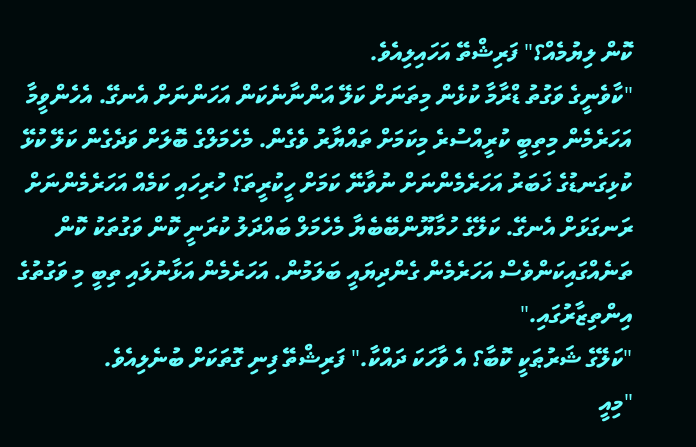ކޮން ލިޔުމެއް؟" ފަރިޝްތޭ އަހައިލިއެވެ.
"ކާވެނީގެ ވަގުތު ޑްރާމާ ކުޅެން މިތަނަށް ކަލޭ އަންނާނެކަން އަހަންނަށް އެނގޭ. އެހެންވީމާ އަހަރެމެން މިތިބީ ކުރީއްސުރެ މިކަމަށް ތައްޔާރު ވެގެން. މެހެމަލްގެ ބޮލަށް ވަދެގެން ކަލޭ ކުޅޭ ކުޅިގަނޑުގެ ޚަބަރު އަހަރެމެންނަށް ނުވާނޭ ކަމަށް ހީކުރީތަ؟ ހުރިހައި ކަމެއް އަހަރެމެންނަށް ރަނގަޅަށް އެނގޭ. ކަލޭގެ ހުމާޔޫންބޭބެޔާ މެހެމަލް ބައްދަލު ކުރަނީ ކޮން ވަގުތަކު ކޮން ތަނެއްގައިކަންވެސް އަހަރެމެން ގެންދިޔައީ ބަލަމުން. އަހަރެމެން އަޅާނުލައި ތިބީ މި ވަގުތުގެ އިންތިޒާރުގައި."
"ކަލޭގެ ޝަރުޠަކީ ކޮބާ؟ އެ ވާހަކަ ދައްކާ." ފަރިޝްތޭ ފިނި ގޮތަކަށް ބުނެލިއެވެ.
"މިއީ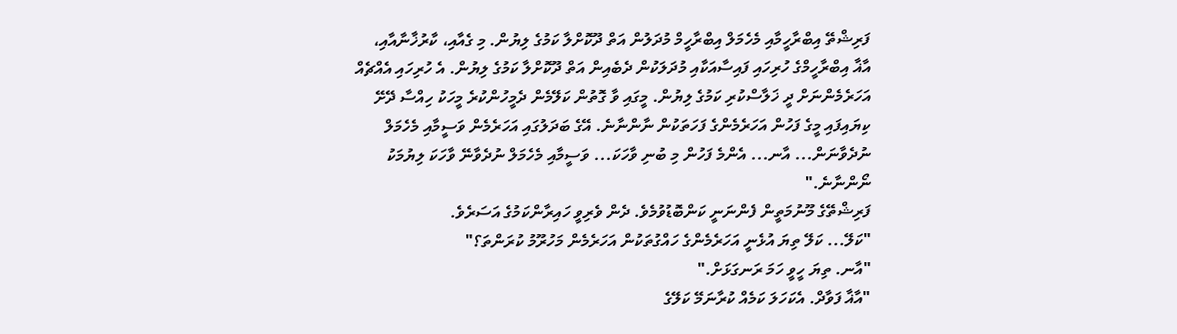ފަރިޝްތޭ އިބްރާހީމާއި މެހެމަލް އިބްރާހީމް މުދަލުން އަތް ދޫކޮށްލާ ކަމުގެ ލިޔުން. މި ގެއާއި، ކާރުޚާނާއާއި، އާޣާ އިބްރާހީމްގެ ހުރިހައި ފައިސާއަކާއި މުދަލަކުން ދެބެއިން އަތް ދޫކޮށްލާ ކަމުގެ ލިޔުން. އެ ހުރިހައި އެއްޗެއް އަހަރެމެންނަށް ދީ ޚަލާސްކުރި ކަމުގެ ލިޔުން. މީގައި ވާ ގޮތުން ކަލޭމެން ދެމީހުންކުރެ މީހަކު ހިއްސާ ދޭށޭ ކިޔައިފައި މީގެ ފަހުން އަހަރެމެންގެ ފަހަތަކުން ނާންނާނެ. އޭގެ ބަދަލުގައި އަހަރެމެން ވަސީމާއި މެހެމަލް ނުދެވާނަން... އާނ... އެންމެ ފަހުން މި ބުނި ވާހަކަ... ވަސީމާއި މެހެމަލް ނުދެވާނޭ ވާހަކަ ލިޔުމަކު ނޯންނާނެ."
ފަރިޝްތޭގެ މޫނުމަތީން ފެންނަނީ ކަންބޮޑުވުމެވެ. ދެން ވެރިވީ ހައިރާންކަމުގެ އަސަރެވެ.
"ކަލޭ... ކަލޭ ތިޔަ އުޅެނީ އަހަރެމެންގެ ހައްގުތަކުން އަހަރެމެން މަހުރޫމު ކުރަންތަ؟"
"އާނ. ތިޔަ ހީވީ ހަމަ ރަނގަޅަށް."
"އާޣާ ފަވާދް. އެކަހަލަ ކަމެއް ކުރާނަމޭ ކަލޭގެ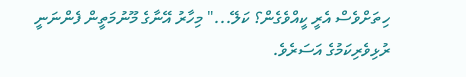ހިތަށްވެސް އެރީ ކީއްވެގެން؟ ކަލޭ..." މިހާރު އޭނާގެ މޫނުމަތީން ފެންނަނީ ރުޅިވެރިކަމުގެ އަސަރެވެ.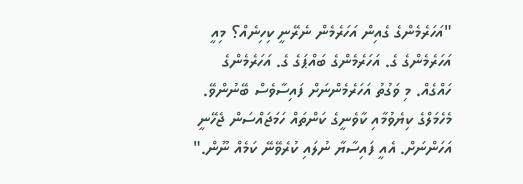"އަހަރެމެންގެ ގެއިން އަހަރެމެން ނެރޭނީ ކިހިނެއް؟ މިއީ އަހަރެމެންގެ ގެ. އަހަރެމެންގެ ބައްޕަގެ ގެ. އަހަރެމެންގެ ހައްގެއް. މި ވަގުތު އަހަރެމެންނަށް ފައިސާވެސް ބޭނުންވޭ. މެހެމަލްގެ ކިޔެވުމާއި ކާވެނީގެ ކަންތައް ހަމަޖައްސަން ޖެހޭނީ އަހަންނަށް. އެއީ ފައިސާޔާ ނުލައި ކުރެވޭނޭ ކަމެއް ނޫން."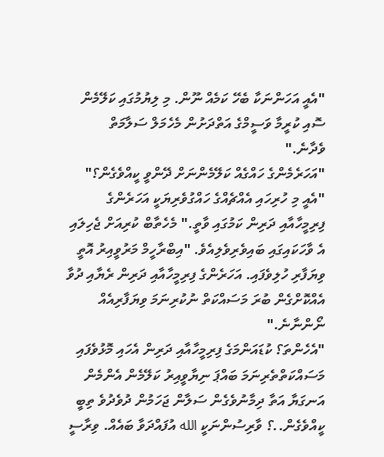"އެއީ އަހަންނަކާ ބެހޭ ކަމެއް ނޫން. މި ލިޔުމުގައި ކަލޭމެން ސޮއި ކުރީމާ ވަސީމްގެ އަތްދަށުން މެހެމަލް ސަލާމަތް ވެދާނެ."
"އަހަރެމެންގެ ހައްގެއް ކަލޭމެންނަށް ދޭންވީ ކީއްވެގެން؟"
"އެއީ މި ހުރިހައި އެއްޗެއްގެ ހައްގުވެރިޔަކީ އަހަރެންގެ ފިރިމީހާއާއި ދަރިން ކަމުގައި ވާތީ." މެހެތާބް ކުރިއަށް ޖެހިލައި އެ ވާހަކައިގައި ބައިވެރިވެލިއެވެ. "އިބްރާހީމް މަރުވީއިރު އޮތީ ވިޔަފާރި ހުލިވެފައި. އަހަރެންގެ ފިރިމީހާއާއި ދަރިން ރެޔާއި ދުވާ އެއްކޮށްގެން ބުރަ މަސައްކަތް ނުކުރިނަމަ ވިޔަފާރިއެއް ނޯންނާނެ."
"އެހެންތަ؟ ކުޑައަންމަގެ ފިރިމީހާއާއި ދަރިން އެހައި މޮޅުވެފައި މަސައްކަތްތެރިނަމަ ބައްޕަ ނިޔާވީއިރު ކަލޭމެން އެންމެން އަނގަޔާ އަތާ ދިމާނުވެގެން ސަލާން ޖަހަމުން ދުވެދުވެ ތިބީ ކީއްވެގެން..؟ ވާރިސުންނަކީ الله އުފައްދަވާ ބައެއް. ވިރާސީ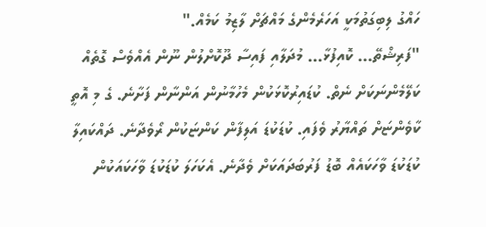ހައްގު ލިބިގަތުމަކީ އަހަރެމެންގެ މައްޗަށް ލާޒިމު ކަމެއް."
"ފަރިޝްތޭ... ކޮއިފުޅާ... މުދަލާއި ފައިސާ ދޫކޮށްލުން ނޫން އެއްވެސް ގޮތެއް ކަލޭމެންނަކަށް ނެތް. ކުޑައިރުކޮޅަކުން މެހުމާނުން އަންނާން ފަށާނެ. ގެ މި އޮތީ ކާވެންޏަށް ތައްޔާރު ވެފައި. ކުޑަކުޑަ އަލިފާން ކަންޏަކުން ރޯވެދާނެ. ދައްކައިލާ ކުޑަކުޑަ ވާހަކައެއް ބޮޑު ފަރުބަދައަކަށް ވެދާނެ. އެކަހަލަ ކުޑަކުޑަ ވާހަކައަކުން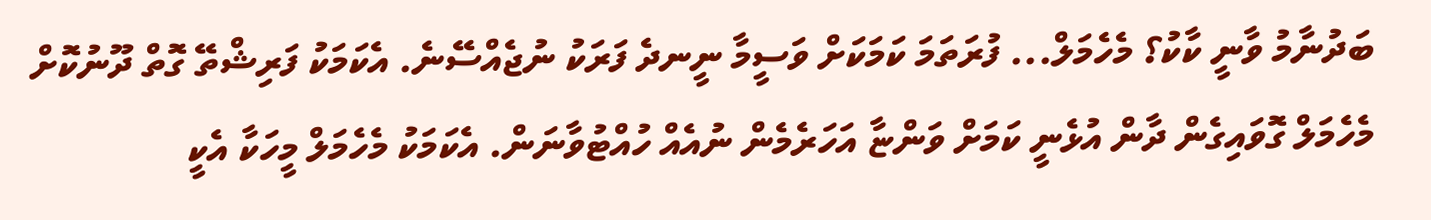ބަދުނާމު ވާނީ ކާކު؟ މެހެމަލް... ފުރަތަމަ ކަމަކަށް ވަސީމާ ނީނދެ ފަރަކު ނުޖެއްސޭނެ. އެކަމަކު ފަރިޝްތޭ ގޮތް ދޫނުކޮށް މެހެމަލް ގޮވައިގެން ދާން އުޅެނީ ކަމަށް ވަންޏާ އަހަރެމެން ނުއެއް ހުއްޓުވާނަން. އެކަމަކު މެހެމަލް މީހަކާ އެކީ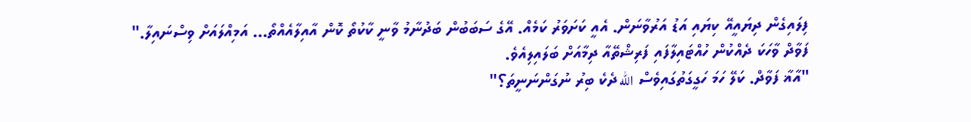ފިލައިގެން ދިޔައީއޭ ކިޔައި އަޑު އަރުވާނަން. އެއީ ކަށަވަރު ކަމެއް. އޭގެ ސަބަބުން ބަދުނާމު ވާނީ ކާކުތޯ ކޮން އާއިލާއެއްތޯ... އަމިއްލައަށް ވިސްނައިލާ."
ފަވާދް ވާހަކަ ދެއްކުން ހުއްޓައިލާފައި ފަރިޝްތޭއާ ދިމާއަށް ބަލައިލިއެވެ.
"އާޣާ ފަވާދް. ކަލޭ ހަމަ ހަގީގަތުގައިވެސް الله ދެކެ ބިރު ނުގަންނަނީތަ؟"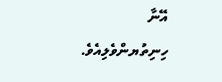އޭނާ ހިނިތުޔންވެލިއެވެ.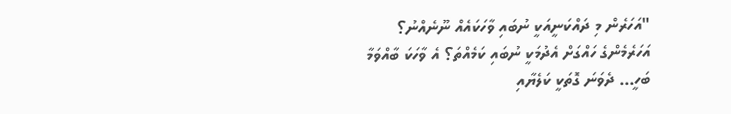"އަހަރެން މި ދައްކަނީއަކީ ނުބައި ވާހަކައެއް ނޫނެއްނު؟ އަހަރެމެންގެ ހައްގަށް އެދުމަކީ ނުބައި ކަމެއްތަ؟ އެ ވާހަކަ ބާއްވަމާ ބަހީ... ދެވަނަ ގޮތަކީ ކަލެޔާއި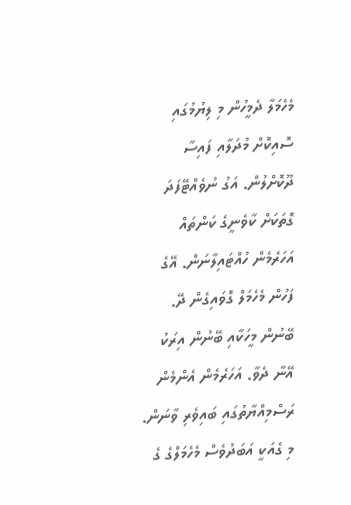މެހެމަލާ ދެމީހުން މި ލިޔުމުގައި ސޮއިކޮށް މުދަލާއި ފައިސާ ދޫކޮށްލުން. އަގު ނުވެއްޓޭފަދަ ގޮތަކަށް ކާވެނީގެ ކަންތައް އަހަރެމެން ހުއްޓައިލާނަން. އޭގެ ފަހުން މެހެމަލް ގޮވައިގެން ދޭ. ބޭނުން މީހަކާއި ބޭނުން އިރަކު އޭނާ ދެވާ. އަހަރެމެން އެންމެން ރަސްމިއްޔާތުގައި ބައިވެރި ވާނަން. މި ގެއަކީ އަބަދުވެސް މެހެމަލްގެ ގެ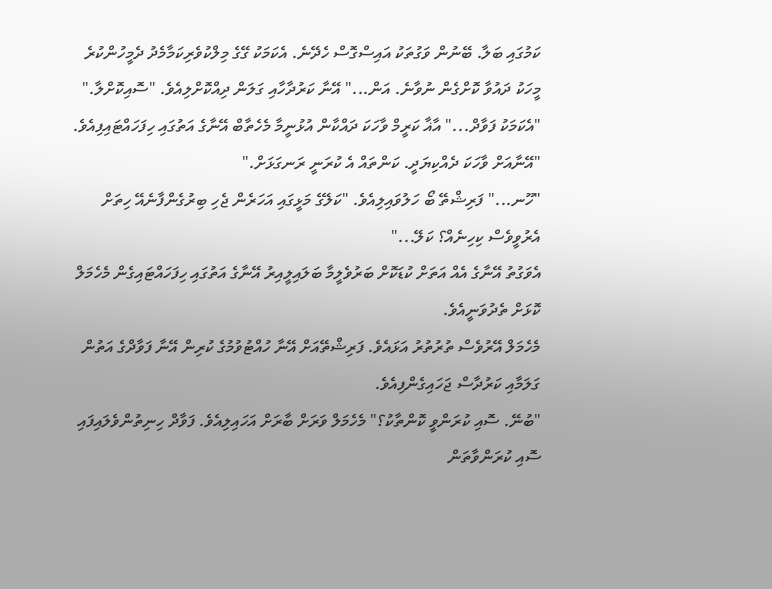ކަމުގައި ބަލާ. ބޭނުން ވަގުތަކު އައިސްގޮސް ހެދޭނެ. އެކަމަކު ގޭގެ މިލްކުވެރިކަމާމެދު ދެމީހުންކުރެ މީހަކު ދައުވާ ކޮށްގެން ނުވާނެ. އަން..." އޭނާ ކަރުދާހާއި ގަލަން ދިއްކޮށްލިއެވެ. "ސޮއިކޮށްލާ."
"އެކަމަކު ފަވާދް..." އާޣާ ކަރީމް ވާހަކަ ދައްކާން އުޅުނީމާ މެހެތާބް އޭނާގެ އަތުގައި ހިފަހައްޓައިފިއެވެ.
"އޭނާއަށް ވާހަކަ ދެއްކިޔަދީ. ކަންތައް އެ ކުރަނީ ރަނގަޅަށް."
"ހޫނ..." ފަރިޝްތޭ ބޯ ހަލުވައިލިއެވެ. "ކަލޭގެ މަޅީގައި އަހަރެން ޖެހި ބިރުގެންފާނެއޭ ހިތަށް އެރުވީވެސް ކިހިނެއް؟ ކަލޭ..."
އެވަގުތު އޭނާގެ އެއް އަތަށް ކުޑަކޮށް ބަރުވެލީމާ ބަލައިލީއިރު އޭނާގެ އަތުގައި ހިފަހައްޓައިގެން މެހެމަލް ކޮޅަށް ތެދުވަނީއެވެ.
މެހެމަލް އޭރުވެސް ތުރުތުރު އަޅައެވެ. ފަރިޝްތޭއަށް އޭނާ ހުއްޓުވުމުގެ ކުރިން އޭނާ ފަވާދްގެ އަތުން ގަލަމާއި ކަރުދާސް ޖަހައިގެންފިއެވެ.
"ބުނޭ. ސޮއި ކުރަންވީ ކޮންތާކު؟" މެހެމަލް ވަރަށް ބާރަށް އަހައިލިއެވެ. ފަވާދް ހިނިތުންވެލައިފައި ސޮއި ކުރަންވާތަން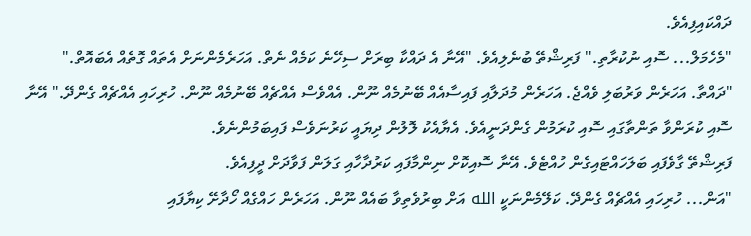ދައްކައިފިއެވެ.
"މެހެމަލް... ސޮއި ނުކުރާތި." ފަރިޝްތޭ ބުނެލިއެވެ. "އޭނާ އެ ދައްކާ ބިރަށް ސިހޭނެ ކަމެއް ނެތް. އަހަރެމެންނަށް އެތައް ގޮތެއް އެބައޮތް."
"ދައްތާ. އަހަރެން ވަރުބަލި ވެއްޖެ. އަހަރެން މުދަލާއި ފައިސާއެއް ބޭނުމެއް ނޫން. އެއްވެސް އެއްޗެއް ބޭނުމެއް ނޫން. ހުރިހައި އެއްޗެއް ގެންދޭ." އޭނާ ސޮއި ކުރަންވާ ތަންތާގައި ސޮއި ކުރަމުން ގެންދަނީއެވެ. އެޔާއެކު ލޮލުން ދިޔައީ ކަރުނަވެސް ފައިބަމުންނެވެ.
ފަރިޝްތޭ ގާވެފައި ބަލަހައްޓައިގެން ހުއްޓެވެ. އޭނާ ސޮއިކޮށް ނިންމާފައި ކަރުދާހާއި ގަލަން ފަވާދަށް ދީފިއެވެ.
"އަން... ހުރިހައި އެއްޗެއް ގެންދޭ. ކަލޭމެންނަކީ الله އަށް ބިރުވެތިވާ ބައެއް ނޫން. އަހަރެން ހައްގެއް ހޯދާށޭ ކިޔާފައި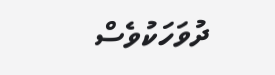ދުވަހަކުވެސް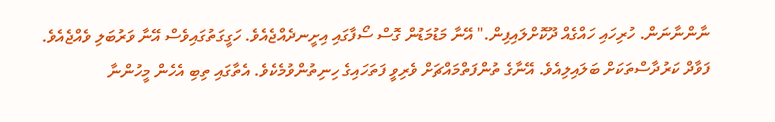ނާންނާނަން. ހުރިހައި ހައްގެއް ދޫކޮށްލައިފިން." އޭނާ މަޑުމަޑުން ގޮސް ސޯފާގައި އިށީނދެއްޖެއެވެ. ހަގީގަތުގައިވެސް އޭނާ ވަރުބަލި ވެއްޖެއެވެ.
ފަވާދް ކަރުދާސްތަކަށް ބަލައިލިއެވެ. އޭނާގެ ތުންފަތްމައްޗަށް ވެރިވީ ފަތަހައިގެ ހިނިތުންވުމެކެވެ. އެތާގައި ތިބި އެހެން މީހުންނާ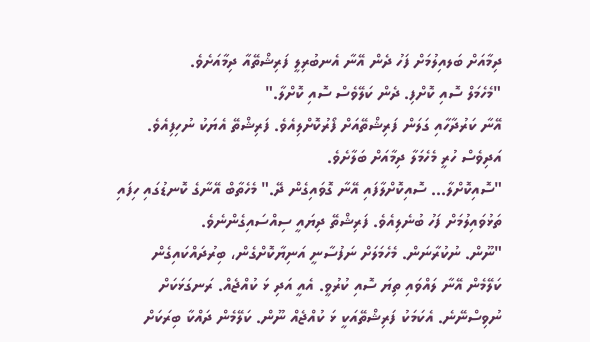ދިމާއަށް ބަލއިލުމަށް ފަހު ދެން އޭނާ އެނބުރިލީ ފަރިޝްތޭއާ ދިމާއަށެވެ.
"މެހެމަލް ސޮއި ކޮށްފި. ދެން ކަލޭވެސް ސޮއި ކޮށްލާ."
އޭނާ ކަރުދާހާއި ގަލަން ފަރިޝްތޭއަށް ފޯރުކޮށްލިއެވެ. ފަރިޝްތޭ އެޔަކު ނުހިފިއެވެ. އަދިވެސް ހުރީ މެހެމަލާ ދިމާއަށް ބަލާށެވެ.
"ސޮއިކޮށްލާ... ސޮއިކޮށްލާފައި އޭނާ ގޮވައިގެން ދޭ." މެހެތާބް އޭނާގެ ކޮނޑުގައި ހިފައި ތަޅުވައިލުމަށް ފަހު ބުނެލިއެވެ. ފަރިޝްތޭ ދިޔައީ ސިއްސައިގެންނެވެ.
"ނޫން. ނުކުރާނަން. މެހެމަލަށް ނަފުސާނީ އަނިޔާކޮށްގެން، ބިރުދައްކައިގެން ކަލޭމެން އޭނާ ލައްވައި ތިޔަ ސޮއި ކުރުވީ. އެއީ އަދި ޅަ ކުއްޖެއް. ރަނގަޅަކަށް ނުވިސްނޭނެ. އެކަމަކު ފަރިޝްތޭއަކީ ޅަ ކުއްޖެއް ނޫން. ކަލޭމެން ދައްކާ ބިރަކަށް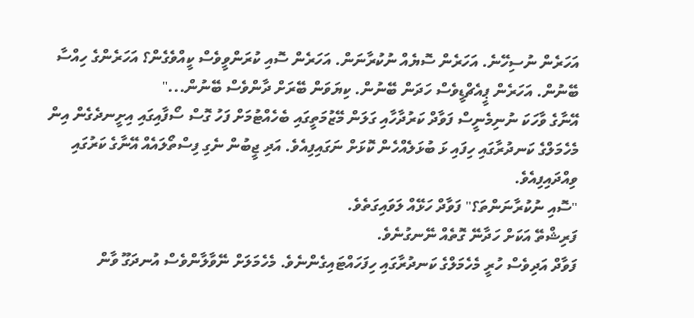އަހަރެން ނުސިހޭނެ. އަހަރެން ސޮޔެއް ނުކުރާނަން. އަހަރެން ސޮއި ކުރަންވީވެސް ކީއްވެގެން؟ އަހަރެންގެ ހިއްސާ ބޭނުން. އަހަރެން ޕީއެޗްޑީވެސް ހަދަން ބޭނުން. ކިޔަވަން ބޭރަށް ދާންވެސް ބޭނުން..."
އޭނާގެ ވާހަކަ ނުނިމެނީސް ފަވާދް ކަރުދާހާއި ގަލަން މޭޒުމަތީގައި ބެހެއްޓުމަށް ފަހު ގޮސް ސޯފާއިގައި އިށީނދެގެން އިން މެހެމަލްގެ ކަނދުރާގައި ހިފައި ޅަ ބުޅަލެއްހެން ކޮޅަށް ނަގައިފިއެވެ. އަދި ޖީބުން ނެގި ފިސްތޯލައެއް އޭނާގެ ކަރުގައި ވިއްދައިފިއެވެ.
"ސޮއި ނުކުރާނަންތަ؟" ފަވާދް ހަޅޭއް ލަވައިގަތެވެ.
ފަރިޝްތޭ އަކަށް ހަދާނޭ ގޮތެއް ނޭނގުނެވެ.
ފަވާދް އަދިވެސް ހުރީ މެހެމަލްގެ ކަނދުރާގައި ހިފަހައްޓައިގެންނެވެ. މެހެމަލަށް ނޭވާލާންވެސް އުނދަގޫ ވާން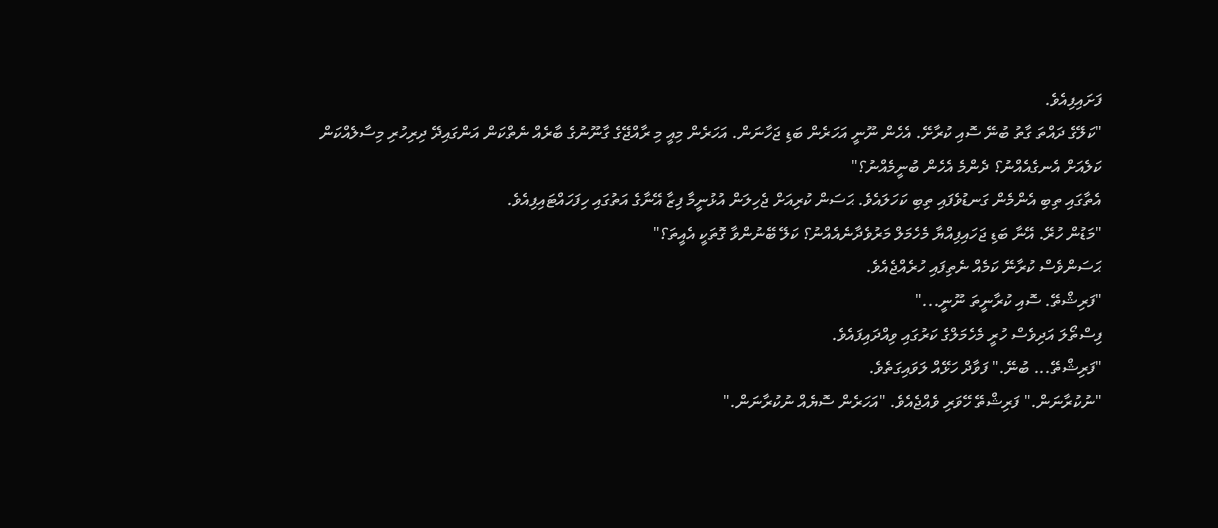ފަށައިފިއެވެ.
"ކަލޭގެ ދައްތަ ގާތު ބުނޭ ސޮއި ކުރާށޭ. އެހެން ނޫނީ އަހަރެން ބަޑި ޖަހާނަން. އަހަރެން މިއީ މި ރާއްޖޭގެ ގާނޫނުގެ ބާރެއް ނެތްކަން އަންގައިދޭ ދިރިހުރި މިސާލެއްކަން ކަލެއަށް އެނގެއެއްނު؟ ދެންމެ އެހެން ބުނީމެއްނު؟"
އެތާގައި ތިބި އެންމެން ގަނޑުވެފައި ތިބި ކަހަލައެވެ. ޙަސަން ކުރިއަށް ޖެހިލަން އުޅުނީމާ ފިޒާ އޭނާގެ އަތުގައި ހިފަހައްޓައިފިއެވެ.
"މަޑުން ހުރޭ. އޭނާ ބަޑި ޖަހައިފިއްޔާ މެހެމަލް މަރުވެދާނެއެއްނު؟ ކަލޭ ބޭނުންވާ ގޮތަކީ އެއީތަ؟"
ޙަސަންވެސް ކުރާނޭ ކަމެއް ނެތިފައި ހުރެއްޖެއެވެ.
"ފަރިޝްތޭ. ސޮއި ކުރާނީތަ ނޫނީ..."
ފިސްތޯލަ އަދިވެސް ހުރީ މެހެމަލްގެ ކަރުގައި ވިއްދައިފައެވެ.
"ފަރިޝްތޭ... ބުނޭ." ފަވާދް ހަޅޭއް ލަވައިގަތެވެ.
"ނުކުރާނަން." ފަރިޝްތޭ ހޭވަރި ވެއްޖެއެވެ. "އަހަރެން ސޮޔެއް ނުކުރާނަން."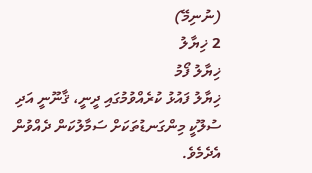(ނުނިމޭ)
2 ޚިޔާލު
ޚިޔާލު ފޯމު
ޚިޔާލު ފައުޅު ކުރެއްވުމުގައި ދީނީ، ޤާނޫނީ އަދި ސުލޫކީ މިންގަނޑުތަކަށް ސަމާލުކަން ދެއްވުން އެދެމެވެ.